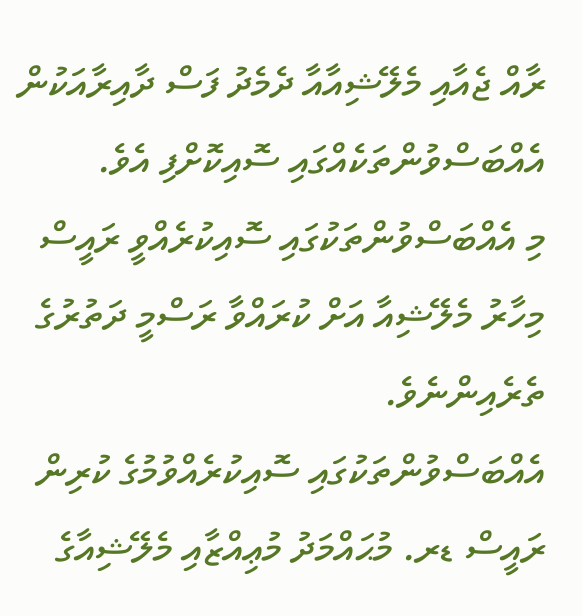ރާއް ޖެއާއި މެލޭޝިއާއާ ދެމެދު ފަސް ދާއިރާއަކުން އެއްބަސްވުންތަކެއްގައި ސޮއިކޮށްފި އެވެ.
މި އެއްބަސްވުންތަކުގައި ސޮއިކުރެއްވީ ރައީސް މިހާރު މެލޭޝިއާ އަށް ކުރައްވާ ރަސްމީ ދަތުރުގެ ތެރެއިންނެވެ.
އެއްބަސްވުންތަކުގައި ސޮއިކުރެއްވުމުގެ ކުރިން ރައީސް ޑރ. މުޙައްމަދު މުޢިއްޒާއި މެލޭޝިއާގެ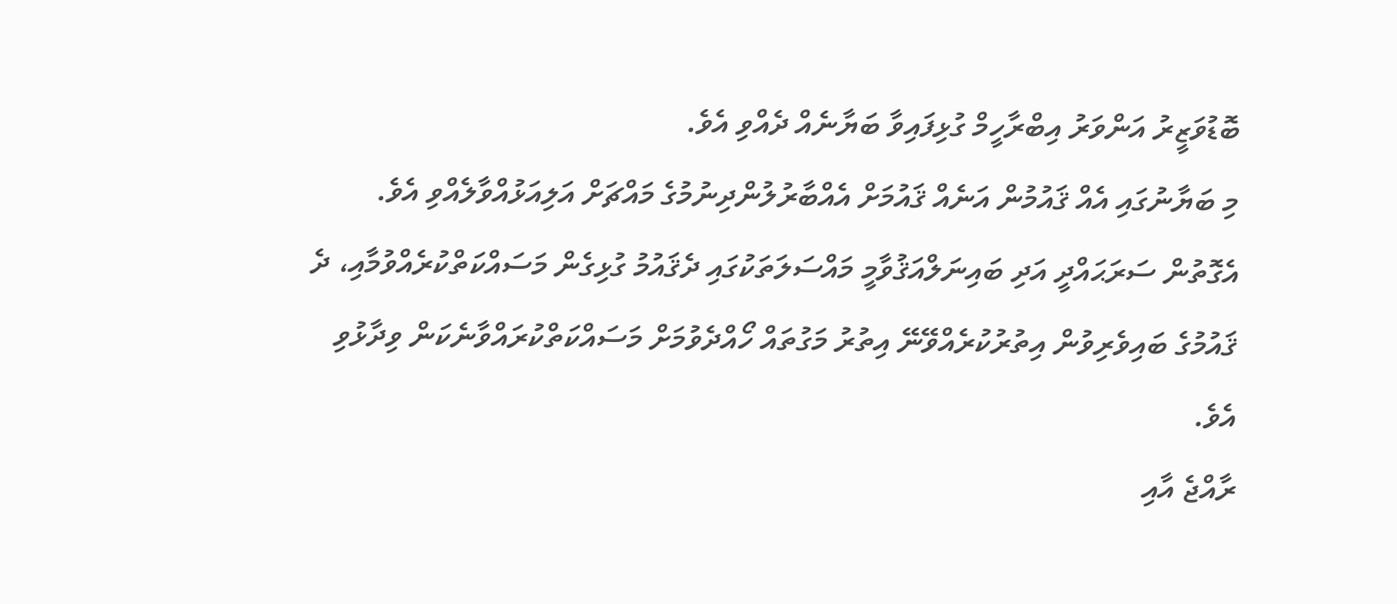ބޮޑުވަޒީރު އަންވަރު އިބްރާހީމް ގުޅިފައިވާ ބަޔާނެއް ދެއްވި އެވެ.
މި ބަޔާނުގައި އެއް ޤައުމުން އަނެއް ޤައުމަށް އެއްބާރުލުންދިނުމުގެ މައްޗަށް އަލިއަޅުއްވާލެއްވި އެވެ. އެގޮތުން ސަރަޙައްދީ އަދި ބައިނަލްއަޤުވާމީ މައްސަލަތަކުގައި ދެޤައުމު ގުޅިގެން މަސައްކަތްކުރެއްވުމާއި، ދެ ޤައުމުގެ ބައިވެރިވުން އިތުރުކުރެއްވޭނޭ އިތުރު މަގުތައް ހޯއްދެވުމަށް މަސައްކަތްކުރައްވާނެކަން ވިދާޅުވި އެވެ.
ރާއްޖެ އާއި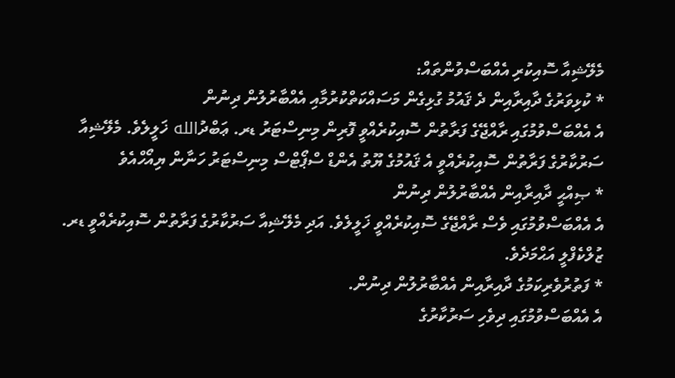މެލޭޝިއާ ސޮއިކުރި އެއްބަސްވުންތައް:
* ކުޅިވަރުގެ ދާއިރާއިން ދެ ޤައުމު ގުޅިގެން މަސައްކަތްކުރުމާއި އެއްބާރުލުން ދިނުން
އެ އެއްބަސްވުމުގައި ރާއްޖޭގެ ފަރާތުން ސޮއިކުރެއްވީ ފޮރިން މިނިސްޓަރު ޑރ. ޢަބްދުالله ޚަލީލެވެ. މެލޭޝިއާ ސަރުކާރުގެ ފަރާތުން ސޮއިކުރެއްވީ އެ ޤައުމުގެ ޔޫތު އެންޑް ސްޕޯޓްސް މިނިސްޓަރު ހަނާން ޔިއޯހްއެވެ
* ޞިއްޙީ ދާއިރާއިން އެއްބާރުލުން ދިނުން
އެ އެއްބަސްވުމުގައި ވެސް ރާއްޖޭގެ ސޮއިކުރެއްވީ ޚަލީލެވެ. އަދި މެލޭޝިއާ ސަރުކާރުގެ ފަރާތުން ސޮއިކުރެއްވީ ޑރ. ޒުލްކެފްލީ އަޙްމަދެވެ.
* ފަތުރުވެރިކަމުގެ ދާއިރާއިން އެއްބާރުލުން ދިނުން.
އެ އެއްބަސްވުމުގައި ދިވެހި ސަރުކާރުގެ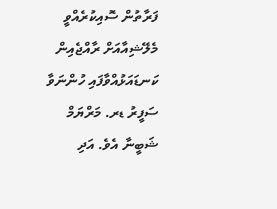ފަރާތުން ސޮއިކުރެއްވީ މެލޭޝިއާއަށް ރާއްޖެއިން ކަނޑައަޅުއްވާފައި ހުންނަވާ ސަފީރު ޑރ. މަރްޔަމް ޝަބީނާ އެވެ. އަދި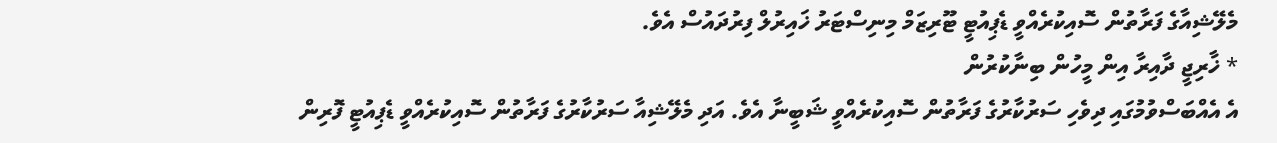މެލޭޝިއާގެ ފަރާތުން ސޮއިކުރެއްވީ ޑެޕިއުޓީ ޓޫރިޒަމް މިނިސްޓަރު ޚައިރުލް ފިރުދައުސް އެވެ.
* ޚާރިޖީ ދާއިރާ އިން މީހުން ބިނާކުރުން
އެ އެއްބަސްވުމުގައި ދިވެހި ސަރުކާރުގެ ފަރާތުން ސޮއިކުރެއްވީ ޝަބީނާ އެވެ. އަދި މެލޭޝިއާ ސަރުކާރުގެ ފަރާތުން ސޮއިކުރެއްވީ ޑެޕިއުޓީ ފޮރިން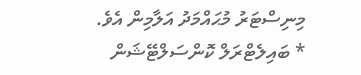މިނިސްޓަރު މުޙައްމަދު އަލާމިން އެވެ.
* ބައިލެޓްރަލް ކޮންސަލްޓޭޝަން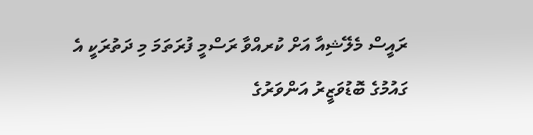ރައީސް މެލޭޝިއާ އަށް ކުރއްވާ ރަސްމީ ފުރަތަމަ މި ދަތުރަކީ އެ ގައުމުގެ ބޮޑުވަޒީރު އަންވަރުގެ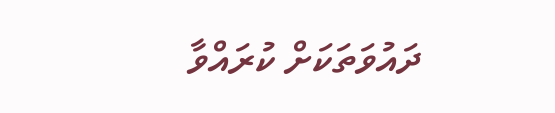ދައުވަތަކަށް ކުރައްވާ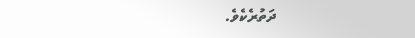ދަތުރެކެވެ.